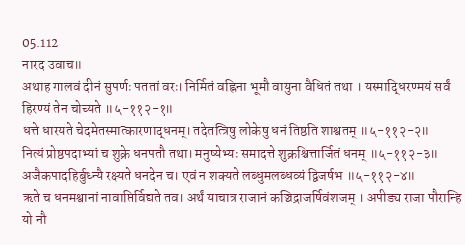05.112
नारद उवाच॥
अथाह गालवं दीनं सुपर्णः पततां वरः। निर्मितं वह्निना भूमौ वायुना वैधितं तथा । यस्माद्धिरण्मयं सर्वं हिरण्यं तेन चोच्यते ॥५-११२-१॥
धत्ते धारयते चेदमेतस्मात्कारणाद्धनम्। तदेतत्त्रिषु लोकेषु धनं तिष्ठति शाश्वतम् ॥५-११२-२॥
नित्यं प्रोष्ठपदाभ्यां च शुक्रे धनपतौ तथा। मनुष्येभ्यः समादत्ते शुक्रश्चित्तार्जितं धनम् ॥५-११२-३॥
अजैकपादहिर्बुध्न्यै रक्ष्यते धनदेन च। एवं न शक्यते लब्धुमलब्धव्यं द्विजर्षभ ॥५-११२-४॥
ऋते च धनमश्वानां नावाप्तिर्विद्यते तव। अर्थं याचात्र राजानं कञ्चिद्राजर्षिवंशजम् । अपीड्य राजा पौरान्हि यो नौ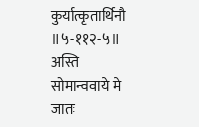कुर्यात्कृतार्थिनौ ॥५-११२-५॥
अस्ति सोमान्ववाये मे जातः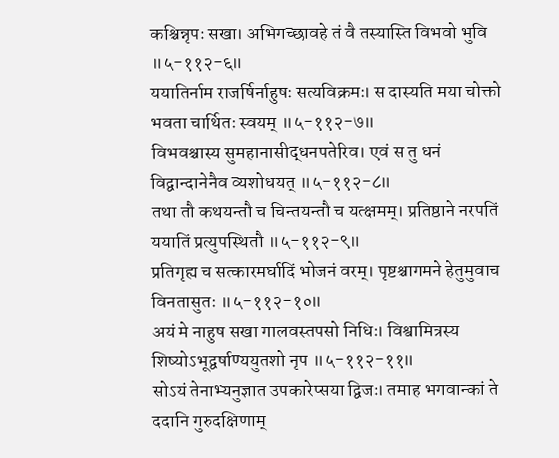कश्चिन्नृपः सखा। अभिगच्छावहे तं वै तस्यास्ति विभवो भुवि ॥५-११२-६॥
ययातिर्नाम राजर्षिर्नाहुषः सत्यविक्रमः। स दास्यति मया चोक्तो भवता चार्थितः स्वयम् ॥५-११२-७॥
विभवश्चास्य सुमहानासीद्धनपतेरिव। एवं स तु धनं विद्वान्दानेनैव व्यशोधयत् ॥५-११२-८॥
तथा तौ कथयन्तौ च चिन्तयन्तौ च यत्क्षमम्। प्रतिष्ठाने नरपतिं ययातिं प्रत्युपस्थितौ ॥५-११२-९॥
प्रतिगृह्य च सत्कारमर्घादिं भोजनं वरम्। पृष्टश्चागमने हेतुमुवाच विनतासुतः ॥५-११२-१०॥
अयं मे नाहुष सखा गालवस्तपसो निधिः। विश्वामित्रस्य शिष्योऽभूद्वर्षाण्ययुतशो नृप ॥५-११२-११॥
सोऽयं तेनाभ्यनुज्ञात उपकारेप्सया द्विजः। तमाह भगवान्कां ते ददानि गुरुदक्षिणाम्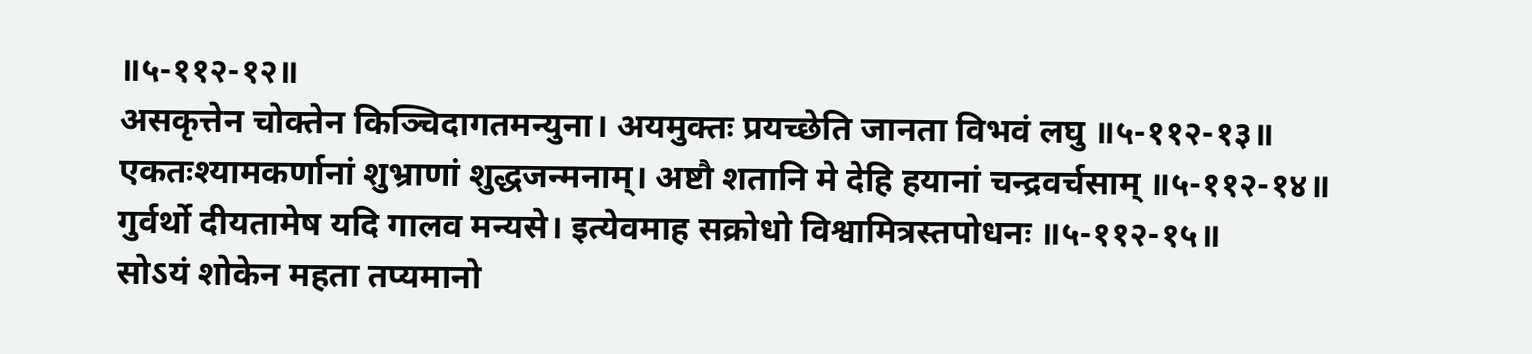॥५-११२-१२॥
असकृत्तेन चोक्तेन किञ्चिदागतमन्युना। अयमुक्तः प्रयच्छेति जानता विभवं लघु ॥५-११२-१३॥
एकतःश्यामकर्णानां शुभ्राणां शुद्धजन्मनाम्। अष्टौ शतानि मे देहि हयानां चन्द्रवर्चसाम् ॥५-११२-१४॥
गुर्वर्थो दीयतामेष यदि गालव मन्यसे। इत्येवमाह सक्रोधो विश्वामित्रस्तपोधनः ॥५-११२-१५॥
सोऽयं शोकेन महता तप्यमानो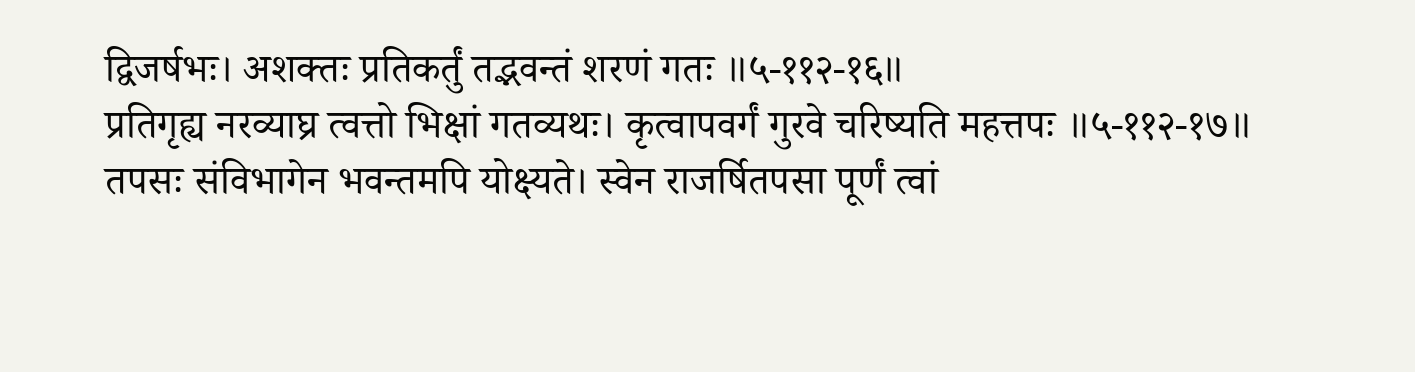द्विजर्षभः। अशक्तः प्रतिकर्तुं तद्भवन्तं शरणं गतः ॥५-११२-१६॥
प्रतिगृह्य नरव्याघ्र त्वत्तो भिक्षां गतव्यथः। कृत्वापवर्गं गुरवे चरिष्यति महत्तपः ॥५-११२-१७॥
तपसः संविभागेन भवन्तमपि योक्ष्यते। स्वेन राजर्षितपसा पूर्णं त्वां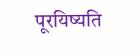पूरयिष्यति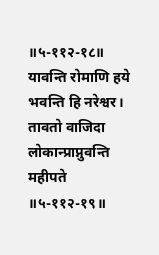॥५-११२-१८॥
यावन्ति रोमाणि हये भवन्ति हि नरेश्वर। तावतो वाजिदा लोकान्प्राप्नुवन्ति महीपते ॥५-११२-१९॥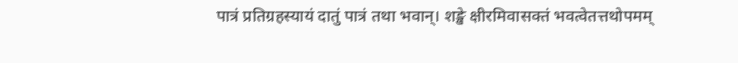पात्रं प्रतिग्रहस्यायं दातुं पात्रं तथा भवान्। शङ्खे क्षीरमिवासक्तं भवत्वेतत्तथोपमम्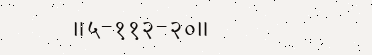॥५-११२-२०॥